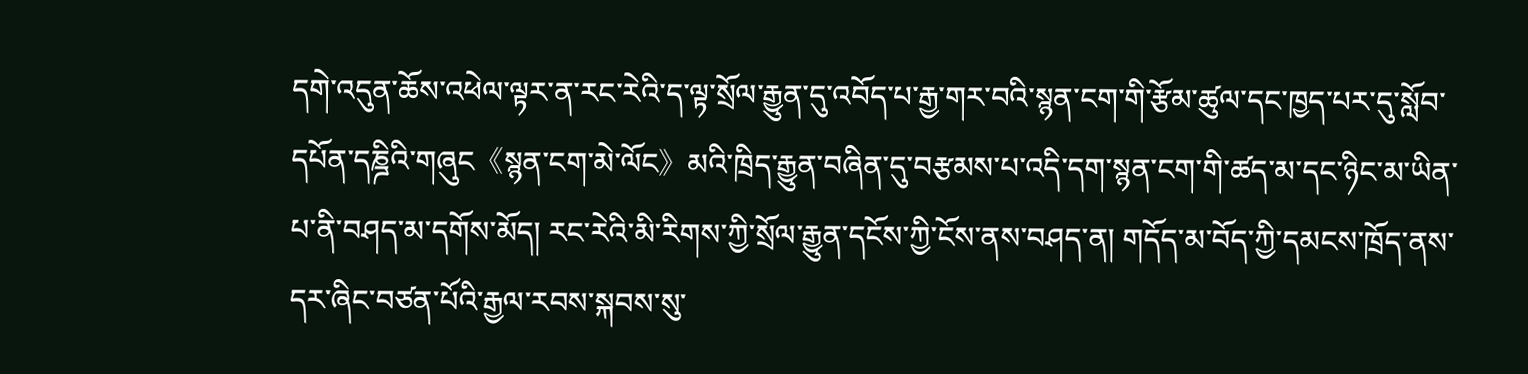དགེ་འདུན་ཆོས་འཕེལ་ལྟར་ན་རང་རེའི་ད་ལྟ་སྲོལ་རྒྱུན་དུ་འབོད་པ་རྒྱ་གར་བའི་སྙན་ངག་གི་རྩོམ་ཚུལ་དང་ཁྱད་པར་དུ་སློབ་དཔོན་དཎྜིའི་གཞུང《སྙན་ངག་མེ་ལོང》མའི་ཁྲིད་རྒྱུན་བཞིན་དུ་བརྩམས་པ་འདི་དག་སྙན་ངག་གི་ཚད་མ་དང་ཉིང་མ་ཡིན་པ་ནི་བཤད་མ་དགོས་མོད། རང་རེའི་མི་རིགས་ཀྱི་སྲོལ་རྒྱུན་དངོས་ཀྱི་ངོས་ནས་བཤད་ན། གདོད་མ་བོད་ཀྱི་དམངས་ཁྲོད་ནས་དར་ཞིང་བཙན་པོའི་རྒྱལ་རབས་སྐབས་སུ་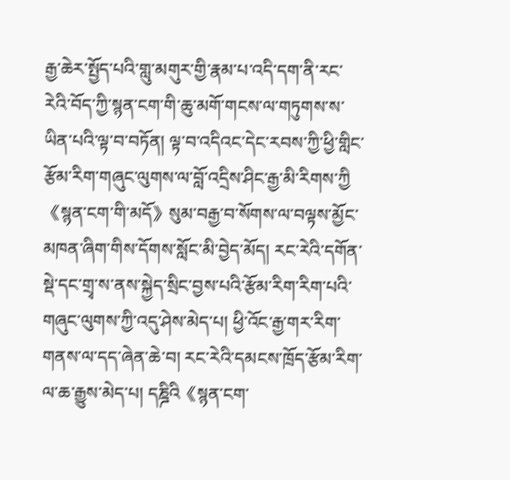རྒྱ་ཆེར་སྤྱོད་པའི་གླུ་མགུར་གྱི་རྣམ་པ་འདི་དག་ནི་རང་རེའི་བོད་ཀྱི་སྙན་ངག་གི་ཆུ་མགོ་གངས་ལ་གཏུགས་ས་ཡིན་པའི་ལྟ་བ་བཏོན། ལྟ་བ་འདིའང་དེང་རབས་ཀྱི་ཕྱི་གླིང་རྩོམ་རིག་གཞུང་ལུགས་ལ་བློ་འདྲིས་ཤིང་རྒྱ་མི་རིགས་ཀྱི《སྙན་ངག་གི་མདོ》སུམ་བརྒྱ་བ་སོགས་ལ་བལྟས་མྱོང་མཁན་ཞིག་གིས་དོགས་སློང་མི་བྱེད་མོད། རང་རེའི་དགོན་སྡེ་དང་གྲྭ་ས་ནས་སྐྱེད་སྲིང་བྱས་པའི་རྩོམ་རིག་རིག་པའི་གཞུང་ལུགས་ཀྱི་འདུ་ཤེས་མེད་པ། ཕྱི་འོང་རྒྱ་གར་རིག་གནས་ལ་དད་ཞེན་ཆེ་བ། རང་རེའི་དམངས་ཁྲོད་རྩོམ་རིག་ལ་ཆ་རྒྱུས་མེད་པ། དཎྜིའི《སྙན་ངག་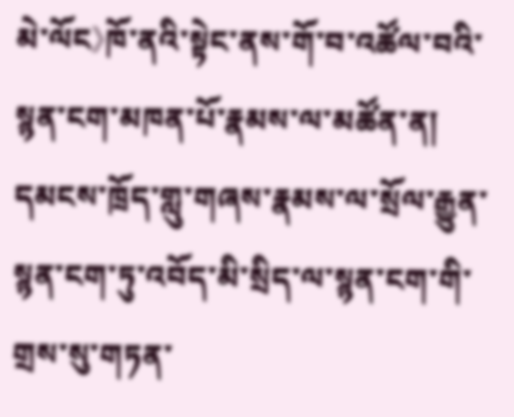མེ་ལོང》ཁོ་ནའི་སྟེང་ནས་གོ་བ་འཚོལ་བའི་སྙན་ངག་མཁན་པོ་རྣམས་ལ་མཚོན་ན། དམངས་ཁྲོད་གླུ་གཞས་རྣམས་ལ་སྲོལ་རྒྱུན་སྙན་ངག་ཏུ་འབོད་མི་སྲིད་ལ་སྙན་ངག་གི་གྲས་སུ་གཏན་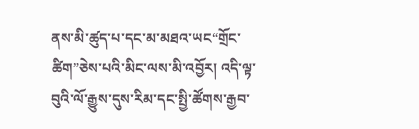ནས་མི་ཚུད་པ་དང་མ་མཐའ་ཡང“གྲོང་ཚིག”ཅེས་པའི་མིང་ལས་མི་འབྱོར། འདི་ལྟ་བུའི་ལོ་རྒྱུས་དུས་རིམ་དང་སྤྱི་ཚོགས་རྒྱབ་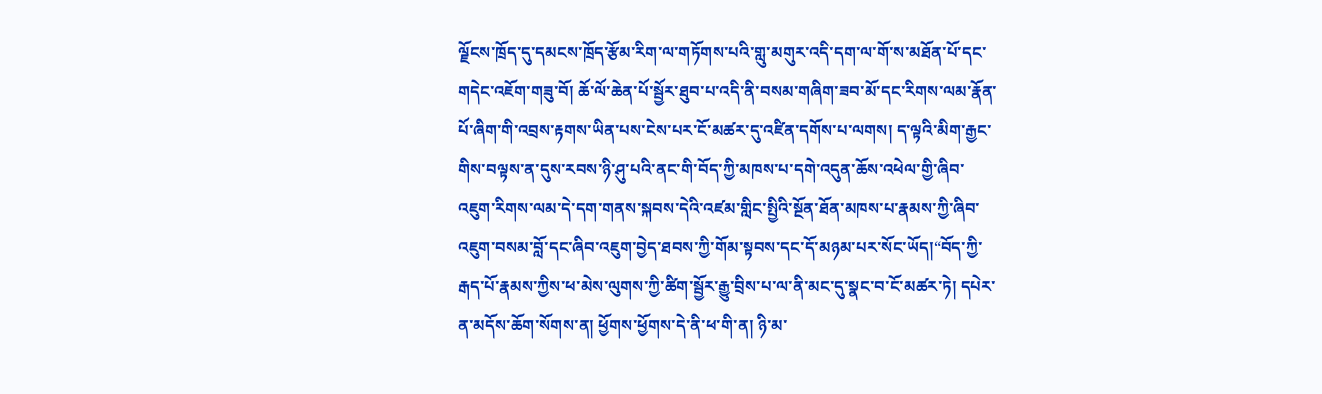ལྗོངས་ཁྲོད་དུ་དམངས་ཁྲོད་རྩོམ་རིག་ལ་གཏོགས་པའི་གླུ་མགུར་འདི་དག་ལ་གོ་ས་མཐོན་པོ་དང་གདེང་འཇོག་གཟུ་བོ། ཆོ་ལོ་ཆེན་པོ་སྦྱོར་ཐུབ་པ་འདི་ནི་བསམ་གཞིག་ཟབ་མོ་དང་རིགས་ལམ་རྣོན་པོ་ཞིག་གི་འབྲས་རྟགས་ཡིན་པས་ངེས་པར་ངོ་མཚར་དུ་འཛིན་དགོས་པ་ལགས། ད་ལྟའི་མིག་རྒྱང་གིས་བལྟས་ན་དུས་རབས་ཉི་ཤུ་པའི་ནང་གི་བོད་ཀྱི་མཁས་པ་དགེ་འདུན་ཆོས་འཕེལ་གྱི་ཞིབ་འཇུག་རིགས་ལམ་དེ་དག་གནས་སྐབས་དེའི་འཛམ་གླིང་སྤྱིའི་སྔོན་ཐོན་མཁས་པ་རྣམས་ཀྱི་ཞིབ་འཇུག་བསམ་བློ་དང་ཞིབ་འཇུག་བྱེད་ཐབས་ཀྱི་གོམ་སྟབས་དང་དོ་མཉམ་པར་སོང་ཡོད།“བོད་ཀྱི་རྒད་པོ་རྣམས་ཀྱིས་ཕ་མེས་ལུགས་ཀྱི་ཚིག་སྦྱོར་རྒྱུ་བྲིས་པ་ལ་ནི་མང་དུ་སྣང་བ་ངོ་མཚར་ཏེ། དཔེར་ན་མདོས་ཆོག་སོགས་ན། ཕྱོགས་ཕྱོགས་དེ་ནི་ཕ་གི་ན། ཉི་མ་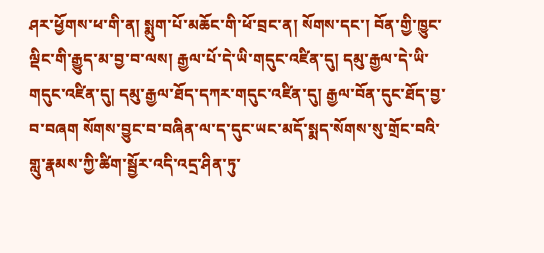ཤར་ཕྱོགས་ཕ་གི་ན། སྨུག་པོ་མཆོང་གི་ཕོ་བྲང་ན། སོགས་དང་། བོན་གྱི་ཁྱུང་ལྡིང་གི་རྒྱུད་མ་བྱ་བ་ལས། རྒྱལ་པོ་དེ་ཡི་གདུང་འཛིན་དུ། དམུ་རྒྱལ་དེ་ཡི་གདུང་འཛིན་དུ། དམུ་རྒྱལ་ཐོད་དཀར་གདུང་འཛིན་དུ། རྒྱལ་བོན་དུང་ཐོད་བྱ་བ་བཞག སོགས་བྱུང་བ་བཞིན་ལ་ད་དུང་ཡང་མདོ་སྨད་སོགས་སུ་གྲོང་བའི་གླུ་རྣམས་ཀྱི་ཚིག་སྦྱོར་འདི་འདྲ་ཤིན་ཏུ་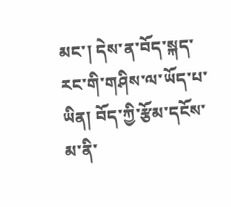མང་། དེས་ན་བོད་སྐད་རང་གི་གཤིས་ལ་ཡོད་པ་ཡིན། བོད་ཀྱི་རྩོམ་དངོས་མ་ནི་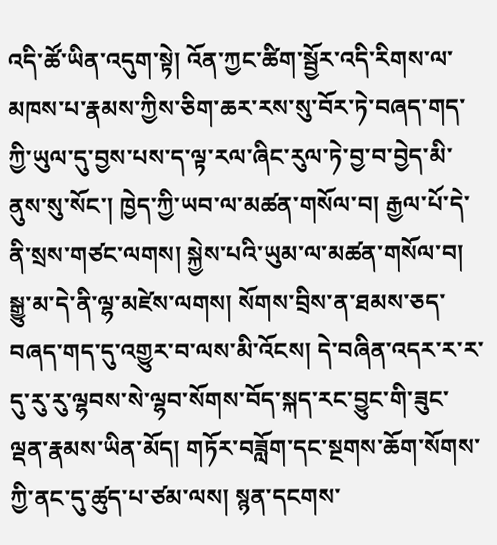འདི་ཚོ་ཡིན་འདུག་སྟེ། འོན་ཀྱང་ཚིག་སྦྱོར་འདི་རིགས་ལ་མཁས་པ་རྣམས་ཀྱིས་ཅིག་ཆར་རས་སུ་བོར་ཏེ་བཞད་གད་ཀྱི་ཡུལ་དུ་བྱས་པས་ད་ལྟ་རལ་ཞིང་རུལ་ཏེ་བྱ་བ་བྱེད་མི་ནུས་སུ་སོང་། ཁྱེད་ཀྱི་ཡབ་ལ་མཚན་གསོལ་བ། རྒྱལ་པོ་དེ་ནི་སྲས་གཙང་ལགས། སྐྱེས་པའི་ཡུམ་ལ་མཚན་གསོལ་བ། སྒྱུ་མ་དེ་ནི་ལྷ་མཛེས་ལགས། སོགས་བྲིས་ན་ཐམས་ཅད་བཞད་གད་དུ་འགྱུར་བ་ལས་མི་འོངས། དེ་བཞིན་འདར་ར་ར་དུ་རུ་རུ་ལྷབས་སེ་ལྷབ་སོགས་བོད་སྐད་རང་བྱུང་གི་ཟུང་ལྡན་རྣམས་ཡིན་མོད། གཏོར་བཟློག་དང་སྔགས་ཆོག་སོགས་ཀྱི་ནང་དུ་ཚུད་པ་ཙམ་ལས། སྙན་དངགས་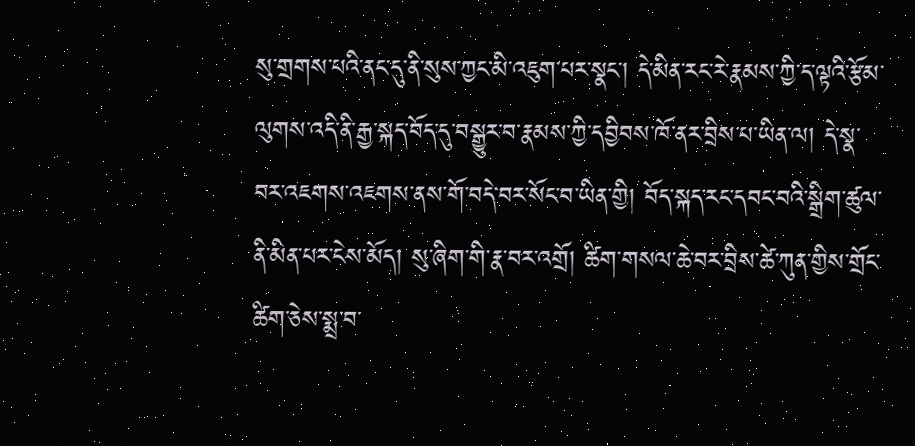སུ་གྲགས་པའི་ནང་དུ་ནི་སུས་ཀྱང་མི་འཇུག་པར་སྣང་། དེ་མིན་རང་རེ་རྣམས་ཀྱི་ད་ལྟའི་རྩོམ་ལུགས་འདི་ནི་རྒྱ་སྐད་བོད་དུ་བསྒྱུར་བ་རྣམས་ཀྱི་དབྱིབས་ཁོ་ནར་བྲིས་པ་ཡིན་ལ། དེ་སྣ་བར་འཇགས་འཇགས་ནས་གོ་བདེ་བར་སོང་བ་ཡིན་གྱི། བོད་སྐད་རང་དབང་བའི་སྒྲིག་ཚུལ་ནི་མིན་པར་ངེས་མོད། སུ་ཞིག་གི་རྣ་བར་འགྲོ། ཚིག་གསལ་ཆེ་བར་བྲིས་ཚེ་ཀུན་གྱིས་གྲོང་ཚིག་ཅེས་སྨྲ་བ་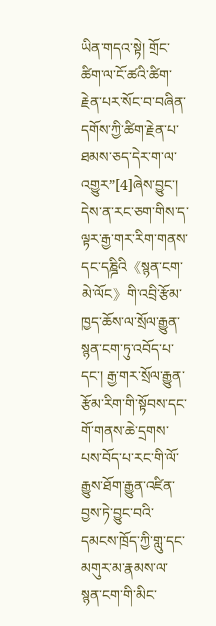ཡིན་གདའ་སྟེ། གྲོང་ཚིག་ལ་ངོ་ཚའི་ཚིག་རྗེན་པར་སོང་བ་བཞིན་དགོས་ཀྱི་ཚིག་རྗེན་པ་ཐམས་ཅད་དེར་ག་ལ་འགྱུར”[4]ཞེས་བྱུང་། དེས་ན་རང་ཅག་གིས་ད་ལྟར་རྒྱ་གར་རིག་གནས་དང་དཎྜིའི《སྙན་ངག་མེ་ལོང》གི་འབྲི་རྩོམ་ཁྱད་ཆོས་ལ་སྲོལ་རྒྱུན་སྙན་ངག་ཏུ་འབོད་པ་དང་། རྒྱ་གར་སྲོལ་རྒྱུན་རྩོམ་རིག་གི་སྟོབས་དང་གོ་གནས་ཆེ་དྲགས་པས་བོད་པ་རང་གི་ལོ་རྒྱུས་ཐོག་རྒྱུན་འཛིན་བྱས་ཏེ་བྱུང་བའི་དམངས་ཁྲོད་ཀྱི་གླུ་དང་མགུར་མ་རྣམས་ལ་སྙན་ངག་གི་མིང་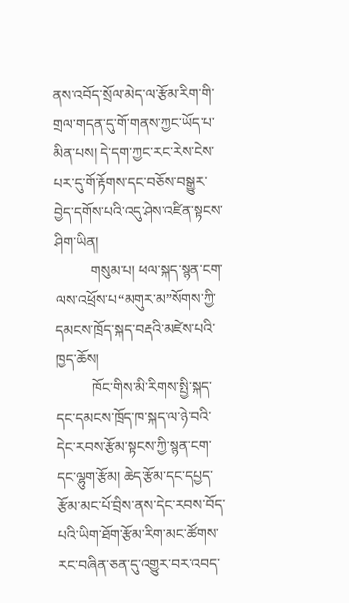ནས་འབོད་སྲོལ་མེད་ལ་རྩོམ་རིག་གི་གྲལ་གདན་དུ་གོ་གནས་ཀྱང་ཡོད་པ་མིན་པས། དེ་དག་ཀྱང་རང་རེས་ངེས་པར་དུ་གོ་རྟོགས་དང་བཅོས་བསྒྱུར་བྱེད་དགོས་པའི་འདུ་ཤེས་འཛིན་སྟངས་ཤིག་ཡིན།
          གསུམ་པ། ཕལ་སྐད་སྙན་ངག་ལས་འཕྲོས་པ“མགུར་མ”སོགས་ཀྱི་དམངས་ཁྲོད་སྐད་བརྡའི་མཛེས་པའི་ཁྱད་ཆོས།
          ཁོང་གིས་མི་རིགས་སྤྱི་སྐད་དང་དམངས་ཁྲོད་ཁ་སྐད་ལ་ཉེ་བའི་དེང་རབས་རྩོམ་སྟངས་ཀྱི་སྙན་ངག་དང་ལྷུག་རྩོམ། ཆེད་རྩོམ་དང་དཔྱད་རྩོམ་མང་པོ་བྲིས་ནས་དེང་རབས་བོད་པའི་ཡིག་ཐོག་རྩོམ་རིག་མང་ཚོགས་རང་བཞིན་ཅན་དུ་འགྱུར་བར་འབད་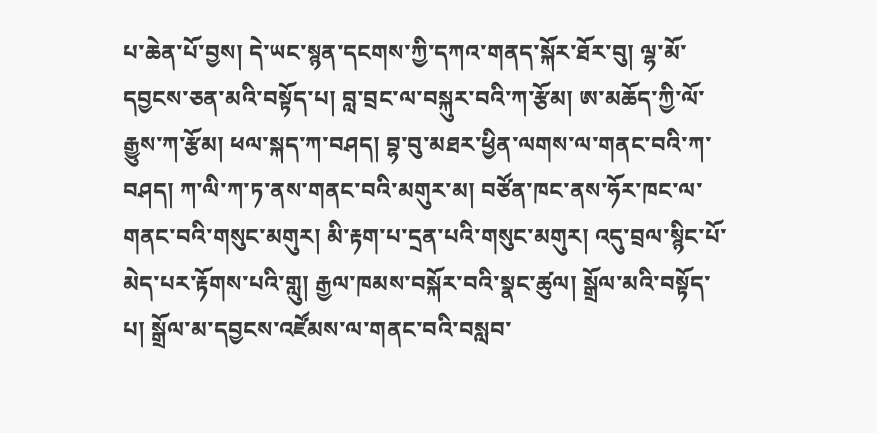པ་ཆེན་པོ་བྱས། དེ་ཡང་སྙན་དངགས་ཀྱི་དཀའ་གནད་སྐོར་ཐོར་བུ། ལྷ་མོ་དབྱངས་ཅན་མའི་བསྟོད་པ། བླ་བྲང་ལ་བསྐུར་བའི་ཀ་རྩོམ། ཨ་མཆོད་ཀྱི་ལོ་རྒྱུས་ཀ་རྩོམ། ཕལ་སྐད་ཀ་བཤད། བྷ་བུ་མཐར་ཕྱིན་ལགས་ལ་གནང་བའི་ཀ་བཤད། ཀ་ལི་ཀ་ཏ་ནས་གནང་བའི་མགུར་མ། བཙོན་ཁང་ནས་ཧོར་ཁང་ལ་གནང་བའི་གསུང་མགུར། མི་རྟག་པ་དྲན་པའི་གསུང་མགུར། འདུ་བྲལ་སྙིང་པོ་མེད་པར་རྟོགས་པའི་གླུ། རྒྱལ་ཁམས་བསྐོར་བའི་སྣང་ཚུལ། སྒྲོལ་མའི་བསྟོད་པ། སྒྲོལ་མ་དབྱངས་འཛོམས་ལ་གནང་བའི་བསླབ་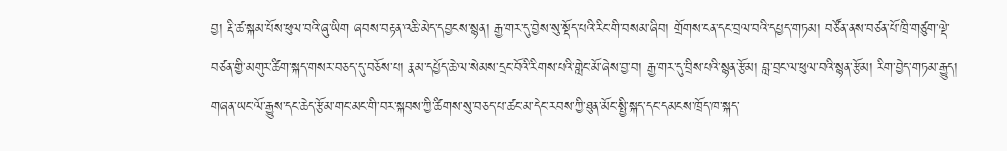བྱ། རྡི་ཚ་སྐམ་པོས་ཕུལ་བའི་ཞུ་ཡིག ཞབས་བརྟན་འཆི་མེད་དབྱངས་སྙན། རྒྱ་གར་དུ་བྱེས་སུ་སྡོད་པའི་རིང་གི་བསམ་ཞིབ། གྲོགས་ངན་དང་བྲལ་བའི་དཔྱད་གཏམ། བཙོན་ནས་བཙན་པོ་ཁྲི་གཙུག་ལྡེ་བཙན་གྱི་མགུར་ཚིག་སྐད་གསར་བཅད་དུ་བཅོས་པ། རྣམ་དཔྱོད་ཆེ་ལ་སེམས་དྲང་བོའི་རིགས་པའི་གླེང་མོ་ཞེས་བྱ་བ། རྒྱ་གར་དུ་བྲིས་པའི་སྙན་རྩོམ། བླ་བྲང་ལ་ཕུལ་བའི་སྙན་རྩོམ། རིག་བྱེད་གཏམ་རྒྱུད། གཞན་ཡང་ལོ་རྒྱུས་དང་ཆེད་རྩོམ་གང་མང་གི་བར་སྐབས་ཀྱི་ཚིགས་སུ་བཅད་པ་ཚང་མ་དེང་རབས་ཀྱི་ཐུན་མོང་སྤྱི་སྐད་དང་དམངས་ཁྲོད་ཁ་སྐད་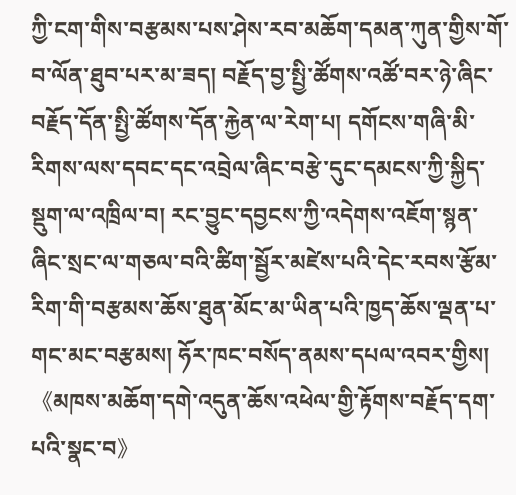ཀྱི་ངག་གིས་བརྩམས་པས་ཤེས་རབ་མཆོག་དམན་ཀུན་གྱིས་གོ་བ་ལོན་ཐུབ་པར་མ་ཟད། བརྗོད་བྱ་སྤྱི་ཚོགས་འཚོ་བར་ཉེ་ཞིང་བརྗོད་དོན་སྤྱི་ཚོགས་དོན་རྐྱེན་ལ་རེག་པ། དགོངས་གཞི་མི་རིགས་ལས་དབང་དང་འབྲེལ་ཞིང་བརྩེ་དུང་དམངས་ཀྱི་སྐྱིད་སྡུག་ལ་འཁྲིལ་བ། རང་བྱུང་དབྱངས་ཀྱི་འདེགས་འཇོག་སྙན་ཞིང་སྲང་ལ་གཅལ་བའི་ཚིག་སྦྱོར་མཛེས་པའི་དེང་རབས་རྩོམ་རིག་གི་བརྩམས་ཆོས་ཐུན་མོང་མ་ཡིན་པའི་ཁྱད་ཆོས་ལྡན་པ་གང་མང་བརྩམས། ཧོར་ཁང་བསོད་ནམས་དཔལ་འབར་གྱིས། 《མཁས་མཆོག་དགེ་འདུན་ཆོས་འཕེལ་གྱི་རྟོགས་བརྗོད་དག་པའི་སྣང་བ》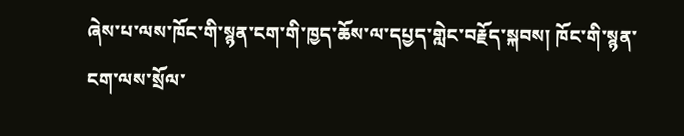ཞེས་པ་ལས་ཁོང་གི་སྙན་ངག་གི་ཁྱད་ཆོས་ལ་དཔྱད་གླེང་བརྗོད་སྐབས། ཁོང་གི་སྙན་ངག་ལས་སྲོལ་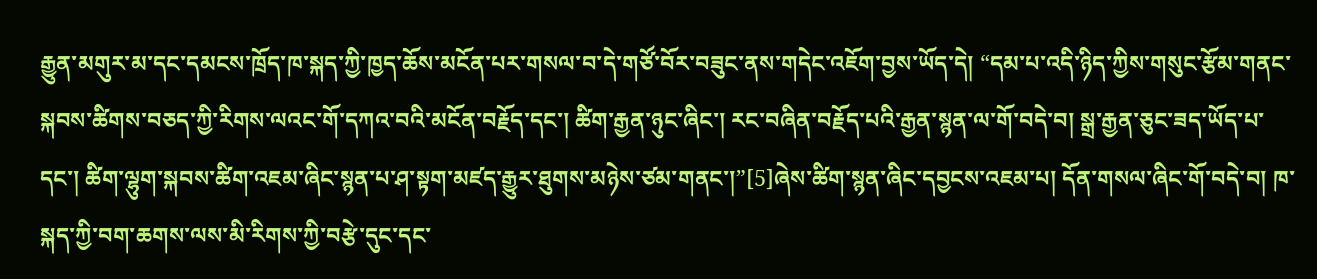རྒྱུན་མགུར་མ་དང་དམངས་ཁྲོད་ཁ་སྐད་ཀྱི་ཁྱད་ཆོས་མངོན་པར་གསལ་བ་དེ་གཙོ་བོར་བཟུང་ནས་གདེང་འཇོག་བྱས་ཡོད་དེ། “དམ་པ་འདི་ཉིད་ཀྱིས་གསུང་རྩོམ་གནང་སྐབས་ཚིགས་བཅད་ཀྱི་རིགས་ལའང་གོ་དཀའ་བའི་མངོན་བརྗོད་དང་། ཚིག་རྒྱན་ཉུང་ཞིང་། རང་བཞིན་བརྗོད་པའི་རྒྱན་སྙན་ལ་གོ་བདེ་བ། སྒྲ་རྒྱན་ཅུང་ཟད་ཡོད་པ་དང་། ཚིག་ལྷུག་སྐབས་ཚིག་འཇམ་ཞིང་སྙན་པ་ཤ་སྟག་མཛད་རྒྱུར་ཐུགས་མཉེས་ཙམ་གནང་།”[5]ཞེས་ཚིག་སྙན་ཞིང་དབྱངས་འཇམ་པ། དོན་གསལ་ཞིང་གོ་བདེ་བ། ཁ་སྐད་ཀྱི་བག་ཆགས་ལས་མི་རིགས་ཀྱི་བརྩེ་དུང་དང་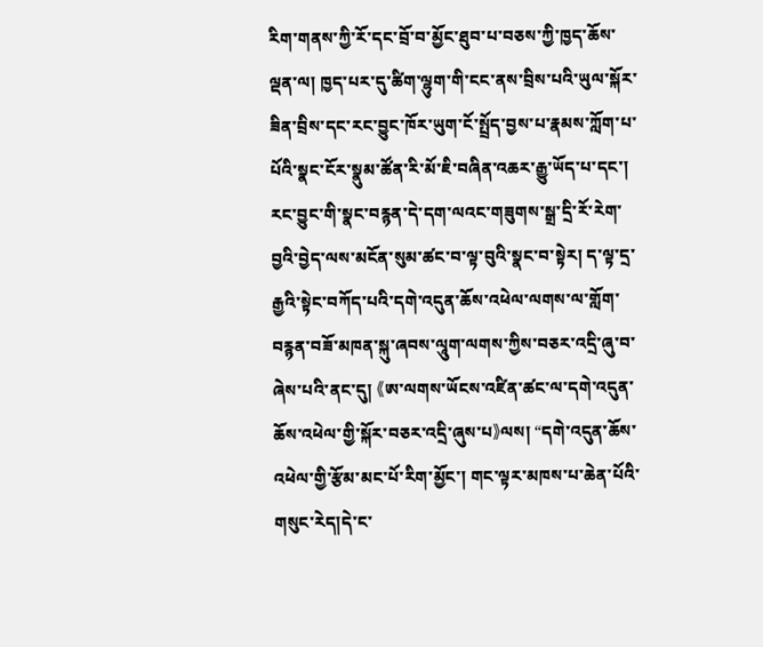རིག་གནས་ཀྱི་རོ་དང་བྲོ་བ་མྱོང་ཐུབ་པ་བཅས་ཀྱི་ཁྱད་ཆོས་ལྡན་ལ། ཁྱད་པར་དུ་ཚིག་ལྷུག་གི་ངང་ནས་བྲིས་པའི་ཡུལ་སྐོར་ཟིན་བྲིས་དང་རང་བྱུང་ཁོར་ཡུག་ངོ་སྤྲོད་བྱས་པ་རྣམས་ཀློག་པ་པོའི་སྣང་ངོར་སྣུམ་ཚོན་རི་མོ་ཇི་བཞིན་འཆར་རྒྱུ་ཡོད་པ་དང་། རང་བྱུང་གི་སྣང་བརྙན་དེ་དག་ལའང་གཟུགས་སྒྲ་དྲི་རོ་རེག་བྱའི་བྱེད་ལས་མངོན་སུམ་ཚང་བ་ལྟ་བུའི་སྣང་བ་སྟེར། ད་ལྟ་དྲ་རྒྱའི་སྟེང་བཀོད་པའི་དགེ་འདུན་ཆོས་འཕེལ་ལགས་ལ་གློག་བརྙན་བཟོ་མཁན་སྐུ་ཞབས་ལཱུག་ལགས་ཀྱིས་བཅར་འདྲི་ཞུ་བ་ཞེས་པའི་ནང་དུ། 《ཨ་ལགས་ཡོངས་འཛིན་ཚང་ལ་དགེ་འདུན་ཆོས་འཕེལ་གྱི་སྐོར་བཅར་འདྲི་ཞུས་པ》ལས། “དགེ་འདུན་ཆོས་འཕེལ་གྱི་རྩོམ་མང་པོ་རིག་མྱོང་། གང་ལྟར་མཁས་པ་ཆེན་པོའི་གསུང་རེད།དེ་ང་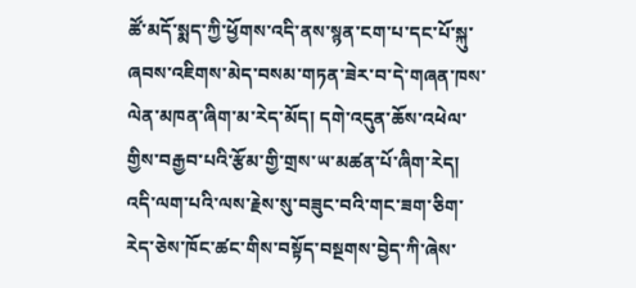ཚོ་མདོ་སྨད་ཀྱི་ཕྱོགས་འདི་ནས་སྙན་ངག་པ་དང་པོ་སྐུ་ཞབས་འཇིགས་མེད་བསམ་གཏན་ཟེར་བ་དེ་གཞན་ཁས་ལེན་མཁན་ཞིག་མ་རེད་མོད། དགེ་འདུན་ཆོས་འཕེལ་གྱིས་བརྒྱབ་པའི་རྩོམ་གྱི་གྲས་ཡ་མཚན་པོ་ཞིག་རེད། འདི་ལག་པའི་ལས་རྗེས་སུ་བཟུང་བའི་གང་ཟག་ཅིག་རེད་ཅེས་ཁོང་ཚང་གིས་བསྟོད་བསྔགས་བྱེད་ཀི་ཞེས་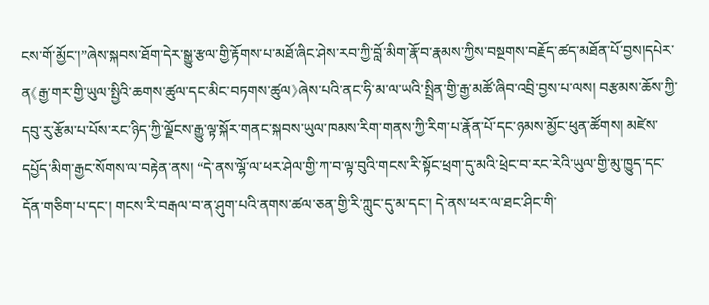ངས་གོ་མྱོང་།”ཞེས་སྐབས་ཐོག་དེར་སྒྱུ་རྩལ་གྱི་རྟོགས་པ་མཐོ་ཞིང་ཤེས་རབ་ཀྱི་བློ་མིག་རྣོ་བ་རྣམས་ཀྱིས་བསྔགས་བརྗོད་ཚད་མཐོན་པོ་བྱས།དཔེར་ན《རྒྱ་གར་གྱི་ཡུལ་སྤྱིའི་ཆགས་ཚུལ་དང་མིང་བཏགས་ཚུལ》ཞེས་པའི་ནང་ཧི་མ་ལ་ཡའི་སྤྲིན་གྱི་རྒྱ་མཚོ་ཞིབ་འབྲི་བྱས་པ་ལས། བརྩམས་ཆོས་ཀྱི་དབུ་རུ་རྩོམ་པ་པོས་རང་ཉིད་ཀྱི་ལྗོངས་རྒྱུ་ལྟ་སྐོར་གནང་སྐབས་ཡུལ་ཁམས་རིག་གནས་ཀྱི་རིག་པ་རྣོན་པོ་དང་ཉམས་མྱོང་ཕུན་ཚོགས། མཛེས་དཔྱོད་མིག་རྒྱང་སོགས་ལ་བརྟེན་ནས། “དེ་ནས་ལྷོ་ལ་ཕར་ཤེལ་གྱི་ཀ་བ་ལྟ་བུའི་གངས་རི་སྟོང་ཕྲག་དུ་མའི་ཕྲེང་བ་རང་རེའི་ཡུལ་གྱི་མུ་ཁྱུད་དང་དོན་གཅིག་པ་དང་། གངས་རི་བརྒལ་བ་ན་ཤུག་པའི་ནགས་ཚལ་ཅན་གྱི་རི་ཀླུང་དུ་མ་དང་། དེ་ནས་ཕར་ལ་ཐང་ཤིང་གི་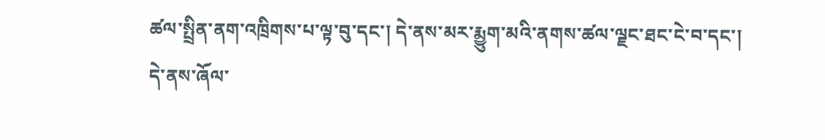ཚལ་སྤྲིན་ནག་འཁྲིགས་པ་ལྟ་བུ་དང་། དེ་ནས་མར་རྨྱུག་མའི་ནགས་ཚལ་ལྗང་ཐང་ངེ་བ་དང་། དེ་ནས་ཞོལ་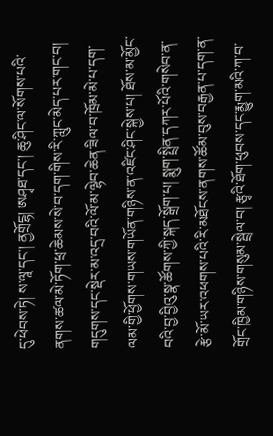དུ་ཕེབས་ཏེ། ས་ལཱ་དང་། ནྱགྲོངྷ། ཨཤྭཐ་དང་། ཆུ་ཤིང་ལ་སོགས་པའི་ནགས་ཚལ་མེ་ཏོག་ཕྲ་ཆེམས་སེ་བ་དག་གིས་རི་ཀླུང་མེད་པར་གང་བ། གདུགས་དང་སྡེར་མ་འདྲ་བའི་ལོ་མ་ལྷེབ་ཆེན་ཟིལ་བ་ཁྲོམ་མེ་པ་དག་ལམ་གྱི་ཕྱོགས་གཡས་གཡོན་གཉིས་ན་འཛིང་ཤིང་སྐྱེས་པ། ཐོས་མ་མྱོང་བའི་བྱ་བྱིའུ་སྣ་ཚོགས་ཀྱི་སྐད་སྒྲོག་པ། སྨུག་སྤྲིན་དཀར་པོའི་གསེབ་ན་རྩེ་མོ་ཡར་འཕགས་པའི་རི་མཐོངས་ནགས་ཚོམ་བུས་བརྒྱན་པ་དག་ན་གྲོང་ཁྱིམ་གཉིས་གསུམ་སྦྲེལ་བ། རྩྭའི་ཐོག་ཕུབས་དང་རྨྱུག་མའི་ཀ་བ་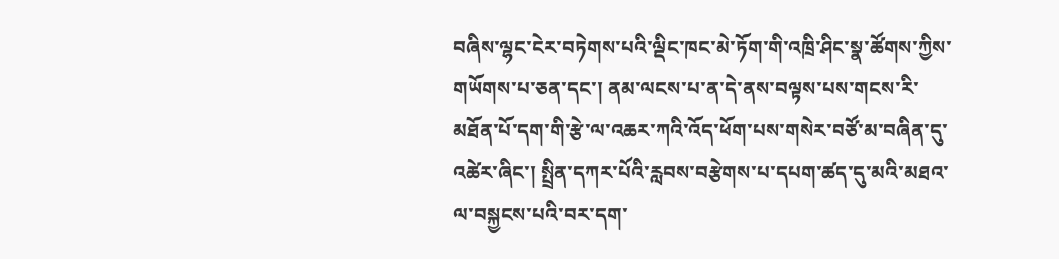བཞིས་ལྷང་ངེར་བཏེགས་པའི་ལྡིང་ཁང་མེ་ཏོག་གི་འཁྲི་ཤིང་སྣ་ཚོགས་ཀྱིས་གཡོགས་པ་ཅན་དང་། ནམ་ལངས་པ་ན་དེ་ནས་བལྟས་པས་གངས་རི་མཐོན་པོ་དག་གི་རྩེ་ལ་འཆར་ཀའི་འོད་ཕོག་པས་གསེར་བཙོ་མ་བཞིན་དུ་འཚེར་ཞིང་། སྤྲིན་དཀར་པོའི་རླབས་བརྩེགས་པ་དཔག་ཚད་དུ་མའི་མཐའ་ལ་བསྐྱངས་པའི་བར་དག་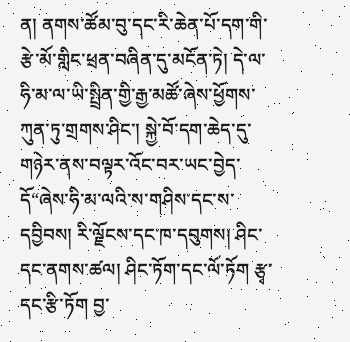ན། ནགས་ཚོམ་བུ་དང་རི་ཆེན་པོ་དག་གི་རྩེ་མོ་གླིང་ཕྲན་བཞིན་དུ་མངོན་ཏེ། དེ་ལ་ཧི་མ་ལ་ཡི་སྤྲིན་གྱི་རྒྱ་མཚོ་ཞེས་ཕྱོགས་ཀུན་ཏུ་གྲགས་ཤིང་། སྐྱེ་བོ་དག་ཆེད་དུ་གཉེར་ནས་བལྟར་འོང་བར་ཡང་བྱེད་དོ“ཞེས་ཧི་མ་ལའི་ས་གཤིས་དང་ས་དབྱིབས། རི་ལྗོངས་དང་ཁ་དབུགས། ཤིང་དང་ནགས་ཚལ། ཤིང་ཏོག་དང་ལོ་ཏོག རྩྭ་དང་རྩི་ཏོག བྱ་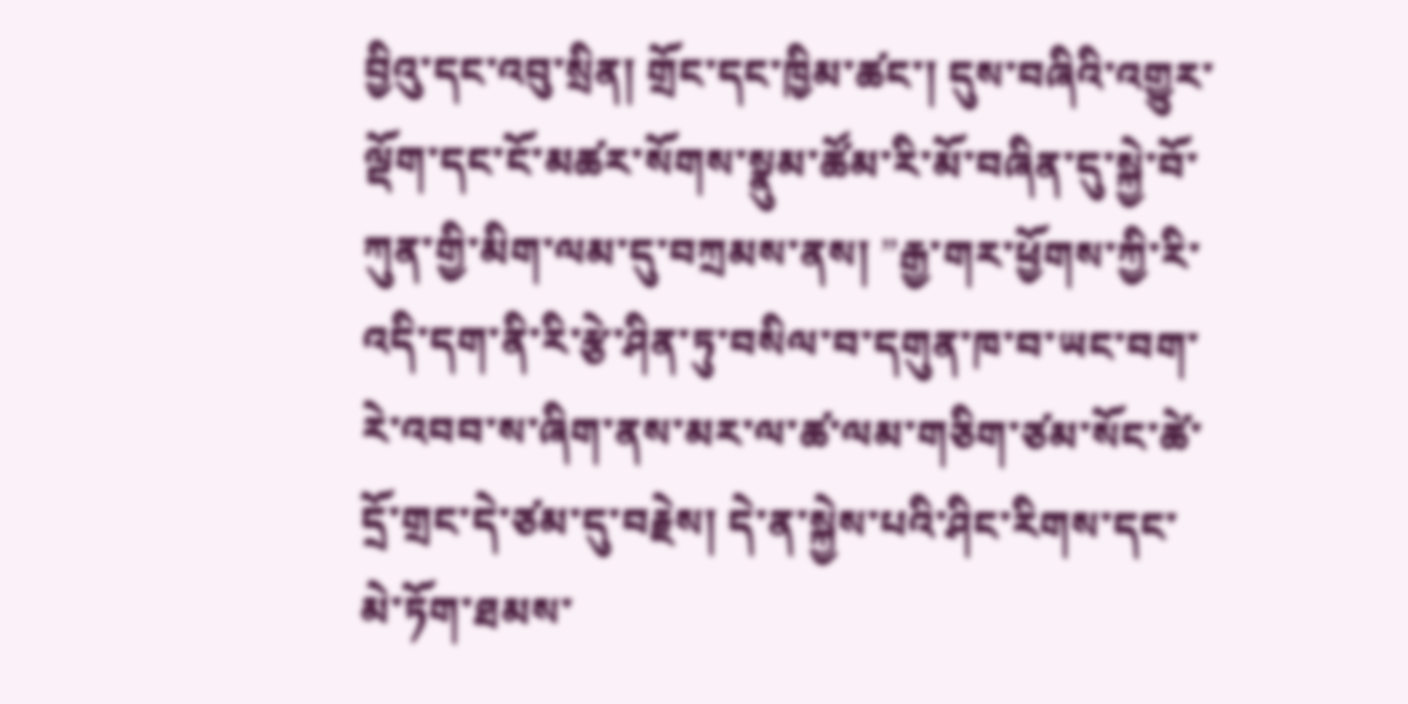བྱིའུ་དང་འབུ་སྲིན། གྲོང་དང་ཁྱིམ་ཚང་། དུས་བཞིའི་འགྱུར་ལྡོག་དང་ངོ་མཚར་སོགས་སྣུམ་ཚོམ་རི་མོ་བཞིན་དུ་སྐྱེ་བོ་ཀུན་གྱི་མིག་ལམ་དུ་བཀྲམས་ནས། ”རྒྱ་གར་ཕྱོགས་ཀྱི་རི་འདི་དག་ནི་རི་རྩེ་ཤིན་ཏུ་བསིལ་བ་དགུན་ཁ་བ་ཡང་བག་རེ་འབབ་ས་ཞིག་ནས་མར་ལ་ཚ་ལམ་གཅིག་ཙམ་སོང་ཚེ་དྲོ་གྲང་དེ་ཙམ་དུ་བརྗེས། དེ་ན་སྐྱེས་པའི་ཤིང་རིགས་དང་མེ་ཏོག་ཐམས་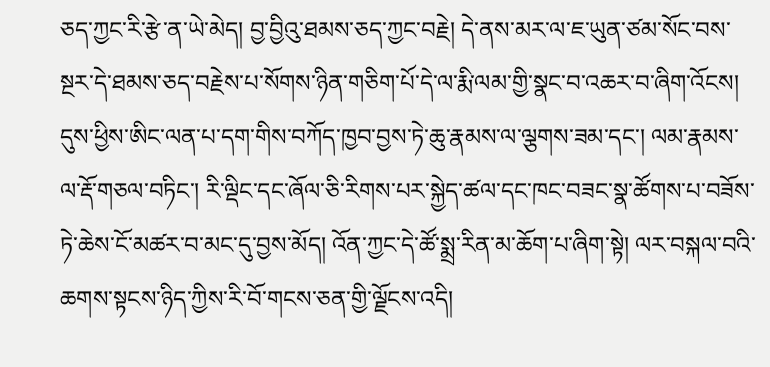ཅད་ཀྱང་རི་རྩེ་ན་ཡེ་མེད། བྱ་བྱིའུ་ཐམས་ཅད་ཀྱང་བརྗེ། དེ་ནས་མར་ལ་ཇ་ཡུན་ཙམ་སོང་བས་སྔར་དེ་ཐམས་ཅད་བརྗེས་པ་སོགས་ཉིན་གཅིག་པོ་དེ་ལ་རྨི་ལམ་གྱི་སྣང་བ་འཆར་བ་ཞིག་འོངས། དུས་ཕྱིས་ཨིང་ལན་པ་དག་གིས་བཀོད་ཁྱབ་བྱས་ཏེ་ཆུ་རྣམས་ལ་ལྕགས་ཟམ་དང་། ལམ་རྣམས་ལ་རྡོ་གཅལ་བཏིང་། རི་ལྡིང་དང་ཞོལ་ཅི་རིགས་པར་སྐྱེད་ཚལ་དང་ཁང་བཟང་སྣ་ཚོགས་པ་བཟོས་ཏེ་ཆེས་ངོ་མཚར་བ་མང་དུ་བྱས་མོད། འོན་ཀྱང་དེ་ཚོ་སྨྲ་རིན་མ་ཆོག་པ་ཞིག་སྟེ། ལར་བསྐལ་བའི་ཆགས་སྟངས་ཉིད་ཀྱིས་རི་བོ་གངས་ཅན་གྱི་ལྗོངས་འདི།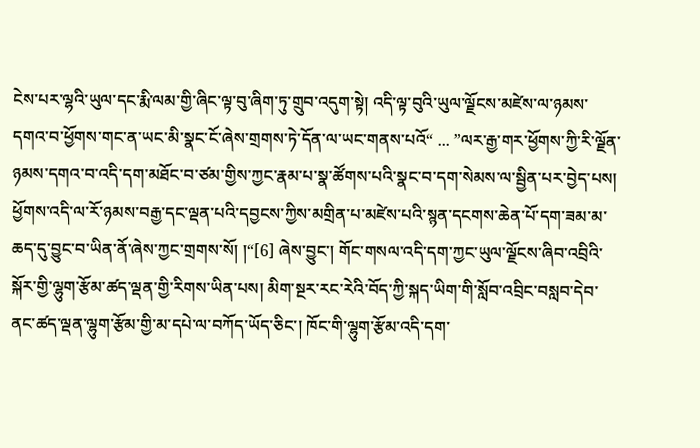ངེས་པར་ལྷའི་ཡུལ་དང་རྨི་ལམ་གྱི་ཞིང་ལྟ་བུ་ཞིག་ཏུ་གྲུབ་འདུག་སྟེ། འདི་ལྟ་བུའི་ཡུལ་ལྗོངས་མཛེས་ལ་ཉམས་དགའ་བ་ཕྱོགས་གང་ན་ཡང་མི་སྣང་ངོ་ཞེས་གྲགས་ཏེ་དོན་ལ་ཡང་གནས་པའོ“ ... ”ལར་རྒྱ་གར་ཕྱོགས་ཀྱི་རི་ལྗོན་ཉམས་དགའ་བ་འདི་དག་མཐོང་བ་ཙམ་གྱིས་ཀྱང་རྣམ་པ་སྣ་ཚོགས་པའི་སྣང་བ་དག་སེམས་ལ་སྦྱིན་པར་བྱེད་པས། ཕྱོགས་འདི་ལ་རོ་ཉམས་བརྒྱ་དང་ལྡན་པའི་དབྱངས་ཀྱིས་མགྲིན་པ་མཛེས་པའི་སྙན་དངགས་ཆེན་པོ་དག་ཟམ་མ་ཆད་དུ་བྱུང་བ་ཡིན་ནོ་ཞེས་ཀྱང་གྲགས་སོ། །“[6] ཞེས་བྱུང་། གོང་གསལ་འདི་དག་ཀྱང་ཡུལ་ལྗོངས་ཞིབ་འབྲིའི་སྐོར་གྱི་ལྷུག་རྩོམ་ཚད་ལྡན་གྱི་རིགས་ཡིན་པས། མིག་སྔར་རང་རེའི་བོད་ཀྱི་སྐད་ཡིག་གི་སློབ་འབྲིང་བསླབ་དེབ་ནང་ཚད་ལྡན་ལྷུག་རྩོམ་གྱི་མ་དཔེ་ལ་བཀོད་ཡོད་ཅིང་། ཁོང་གི་ལྷུག་རྩོམ་འདི་དག་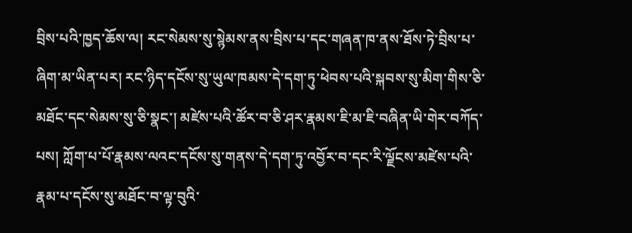བྲིས་པའི་ཁྱད་ཆོས་ལ། རང་སེམས་སུ་སྙེམས་ནས་བྲིས་པ་དང་གཞན་ཁ་ནས་ཐོས་ཏེ་བྲིས་པ་ཞིག་མ་ཡིན་པར། རང་ཉིད་དངོས་སུ་ཡུལ་ཁམས་དེ་དག་ཏུ་ཕེབས་པའི་སྐབས་སུ་མིག་གིས་ཅི་མཐོང་དང་སེམས་སུ་ཅི་སྣང་། མཛེས་པའི་ཚོར་བ་ཅི་ཤར་རྣམས་ཇི་མ་ཇི་བཞིན་ཡི་གེར་བཀོད་པས། ཀློག་པ་པོ་རྣམས་ལའང་དངོས་སུ་གནས་དེ་དག་ཏུ་འབྱོར་བ་དང་རི་ལྗོངས་མཛེས་པའི་རྣམ་པ་དངོས་སུ་མཐོང་བ་ལྟ་བུའི་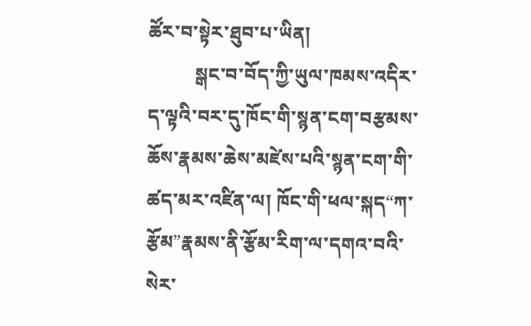ཚོར་བ་སྟེར་ཐུབ་པ་ཡིན།
          སྒང་བ་བོད་ཀྱི་ཡུལ་ཁམས་འདིར་ད་ལྟའི་བར་དུ་ཁོང་གི་སྙན་ངག་བརྩམས་ཆོས་རྣམས་ཆེས་མཛེས་པའི་སྙན་ངག་གི་ཚད་མར་འཛིན་ལ། ཁོང་གི་ཕལ་སྐད“ཀ་རྩོམ”རྣམས་ནི་རྩོམ་རིག་ལ་དགའ་བའི་སེར་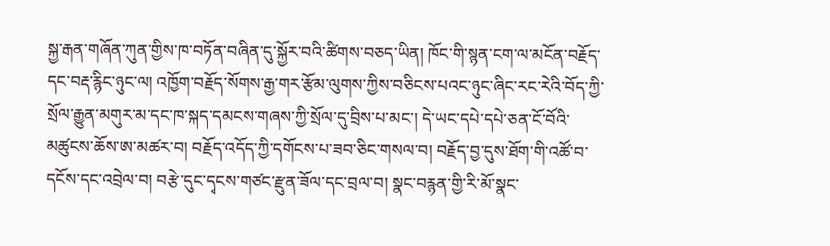སྐྱ་རྒན་གཞོན་ཀུན་གྱིས་ཁ་བཏོན་བཞིན་དུ་སྐྱོར་བའི་ཚིགས་བཅད་ཡིན། ཁོང་གི་སྙན་ངག་ལ་མངོན་བརྗོད་དང་བརྡ་རྙིང་ཉུང་ལ། འཁྱོག་བརྗོད་སོགས་རྒྱ་གར་རྩོམ་ལུགས་ཀྱིས་བཅིངས་པའང་ཉུང་ཞིང་རང་རེའི་བོད་ཀྱི་སྲོལ་རྒྱུན་མགུར་མ་དང་ཁ་སྐད་དམངས་གཞས་ཀྱི་སྲོལ་དུ་བྲིས་པ་མང་། དེ་ཡང་དཔེ་དཔེ་ཅན་ངོ་བོའི་མཚུངས་ཆོས་ཨ་མཚར་བ། བརྗོད་འདོད་ཀྱི་དགོངས་པ་ཟབ་ཅིང་གསལ་བ། བརྗོད་བྱ་དུས་ཐོག་གི་འཚོ་བ་དངོས་དང་འབྲེལ་བ། བརྩེ་དུང་དྭངས་གཙང་རྫུན་ཟོལ་དང་བྲལ་བ། སྣང་བརྙན་གྱི་རི་མོ་སྣང་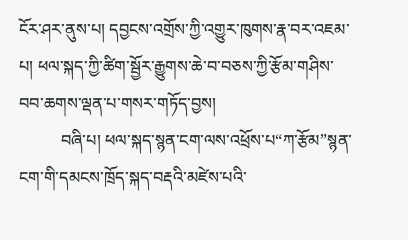ངོར་ཤར་ནུས་པ། དབྱངས་འགྲོས་ཀྱི་འགྱུར་ཁུགས་རྣ་བར་འཇམ་པ། ཕལ་སྐད་ཀྱི་ཚིག་སྦྱོར་རྒྱུགས་ཆེ་བ་བཅས་ཀྱི་རྩོམ་གཤིས་བབ་ཆགས་ལྡན་པ་གསར་གཏོད་བྱས།
          བཞི་པ། ཕལ་སྐད་སྙན་ངག་ལས་འཕྲོས་པ“ཀ་རྩོམ”སྙན་ངག་གི་དམངས་ཁྲོད་སྐད་བརྡའི་མཛེས་པའི་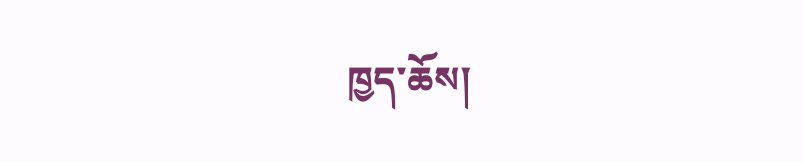ཁྱད་ཆོས།